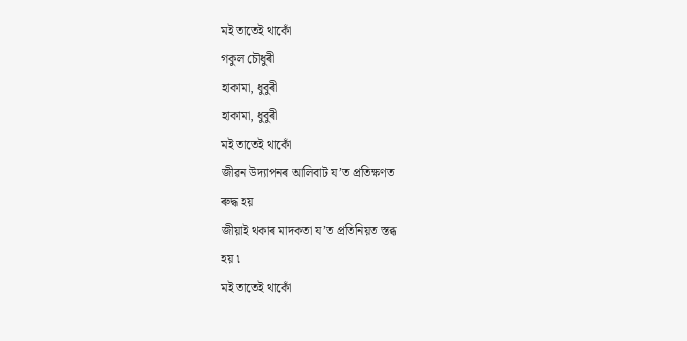মই তাতেই থাকোঁ
গকুল চৌধুৰী
হাকামা, ধুবুৰী
হাকামা, ধুবুৰী
মই তাতেই থাকোঁ
জীৱন উদ্যাপনৰ আলিবাট য’ত প্ৰতিক্ষণত
ৰুদ্ধ হয়
জীয়াই থকাৰ মাদকতা য’ত প্ৰতিনিয়ত স্তব্ধ
হয় ৷
মই তাতেই থাকোঁ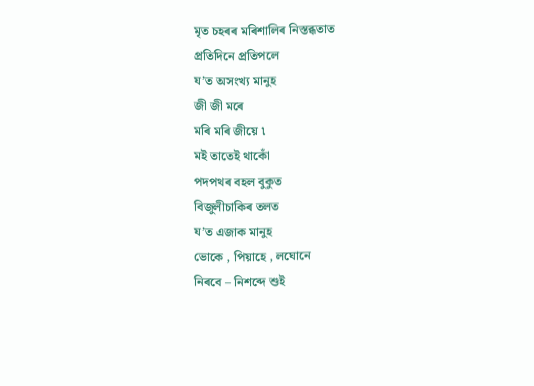মৃত চহৰৰ মৰিশালিৰ নিস্তব্ধতাত
প্ৰতিদিনে প্ৰতিপলে
য’ত অসংখ্য মানুহ
জী জী মৰে
মৰি মৰি জীয়ে ৷
মই তাতেই থাকোঁ
পদপথৰ বহল বুকুত
বিজুলীচাকিৰ তলত
য’ত এজাক মানুহ
ভোকে , পিয়াহে , লঘোনে
নিৰবে – নিশব্দে শুই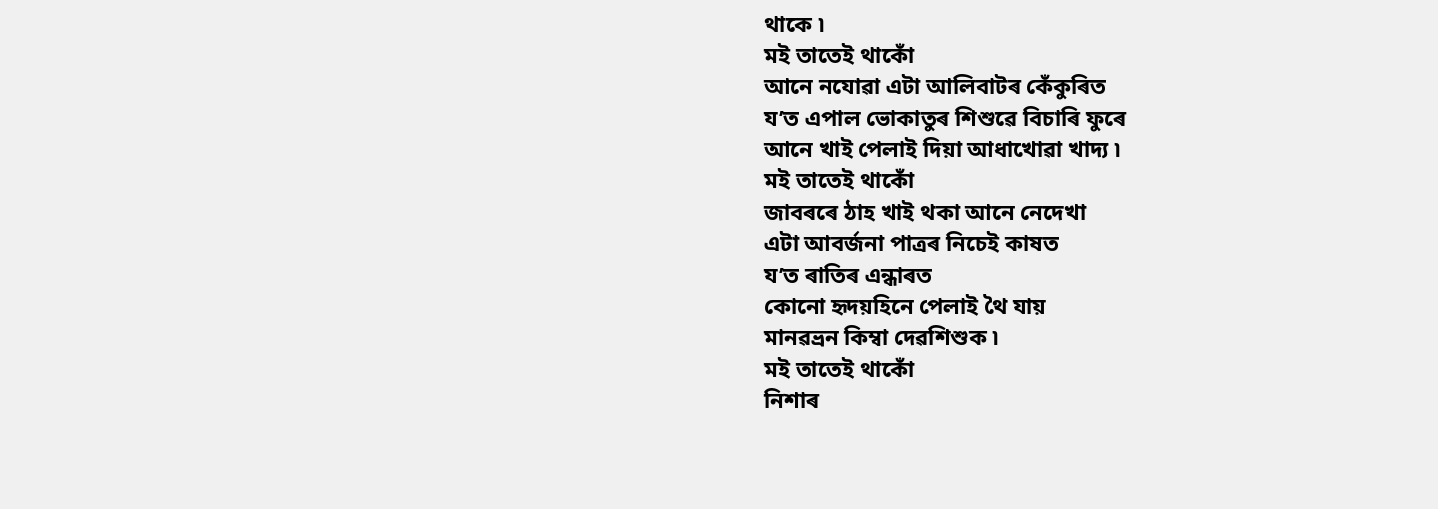থাকে ৷
মই তাতেই থাকোঁ
আনে নযোৱা এটা আলিবাটৰ কেঁকুৰিত
য’ত এপাল ভোকাতুৰ শিশুৱে বিচাৰি ফুৰে
আনে খাই পেলাই দিয়া আধাখোৱা খাদ্য ৷
মই তাতেই থাকোঁ
জাবৰৰে ঠাহ খাই থকা আনে নেদেখা
এটা আবৰ্জনা পাত্ৰৰ নিচেই কাষত
য’ত ৰাতিৰ এন্ধাৰত
কোনো হৃদয়হিনে পেলাই থৈ যায়
মানৱভ্ৰন কিম্বা দেৱশিশুক ৷
মই তাতেই থাকোঁ
নিশাৰ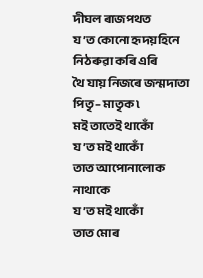দীঘল ৰাজপথত
য’ত কোনো হৃদয়হিনে নিঠৰুৱা কৰি এৰি
থৈ যায় নিজৰে জন্মদাতা পিতৃ – মাতৃক ৷
মই তাতেই থাকোঁ
য’ত মই থাকোঁ
তাত আপোনালোক নাথাকে
য’ত মই থাকোঁ
তাত মোৰ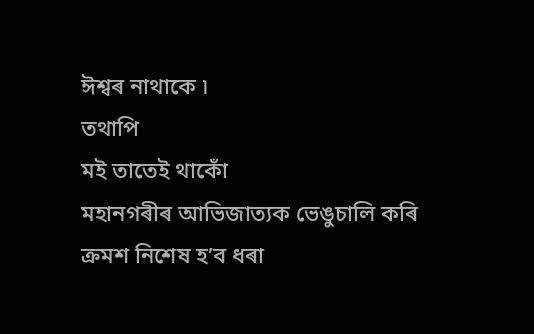ঈশ্বৰ নাথাকে ৷
তথাপি
মই তাতেই থাকোঁ
মহানগৰীৰ আভিজাত্যক ভেঙুচালি কৰি
ক্ৰমশ নিশেষ হ’ব ধৰা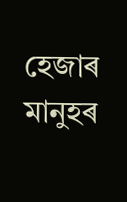হেজাৰ মানুহৰ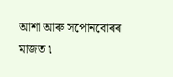আশা আৰু সপোনবোৰৰ মাজত ৷